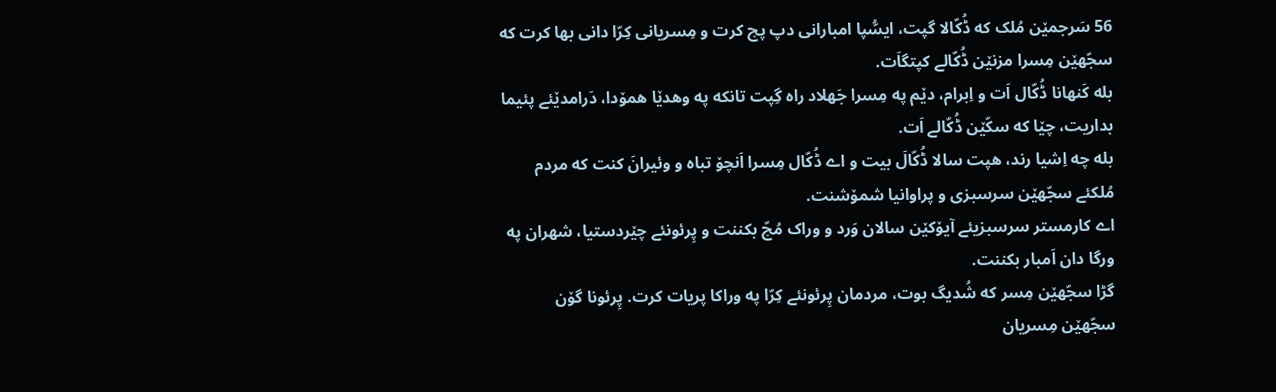56 سَرجمێن مُلک که ڈُکّالا گپت، ایسُّپا امبارانی دپ پچ کرت و مِسریانی کِرّا دانی بها کرت که سجّهێن مِسرا مزنێن ڈُکّالے کپتگاَت.
بله کَنهانا ڈُکّال اَت و اِبرام، دێم په مِسرا جَهلاد راه گِپت تانکه په وهدێا همۆدا، دَرامدێئے پئیما بداریت، چێا که سکّێن ڈُکّالے اَت.
بله چه اِشیا رند، هپت سالا ڈُکّالَ بیت و اے ڈُکّال مِسرا اَنچۆ تباه و وئیرانَ کنت که مردم مُلکئے سجّهێن سرسبزی و پراوانیا شمۆشنت.
اے کارمستر سرسبزیئے آیۆکێن سالان وَرد و وراک مُچّ بکننت و پِرئونئے چێردستیا، شهران په ورگا دان اَمبار بکننت.
گڑا سجّهێن مِسر که شُدیگ بوت، مردمان پِرئونئے کِرّا په وراکا پریات کرت. پِرئونا گۆن سجّهێن مِسریان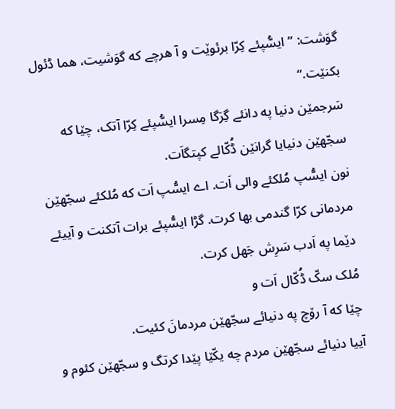گوَشت: ”ایسُّپئے کِرّا برئوێت و آ هرچے که گوَشیت، هما ڈئول بکنێت.“
سَرجمێن دنیا په دانئے گِرَگا مِسرا ایسُّپئے کِرّا آتک، چێا که سجّهێن دنیایا گرانێن ڈُکّالے کپتگاَت.
نون ایسُّپ مُلکئے والی اَت. اے ایسُّپ اَت که مُلکئے سجّهێن مردمانی کرّا گندمی بها کرت. گڑا ایسُّپئے برات آتکنت و آییئے دێما په اَدب سَرِش جَهل کرت.
مُلک سکّ ڈُکّال اَت و
چێا که آ رۆچ په دنیائے سجّهێن مردمانَ کئیت.
آییا دنیائے سجّهێن مردم چه یکّێا پێدا کرتگ و سجّهێن کئوم و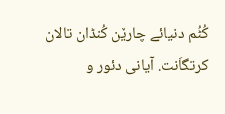کُٹُم دنیائے چارێن کُنڈان تالان کرتگاَنت. آیانی دئور و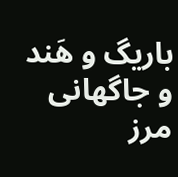باریگ و هَند و جاگهانی مرز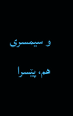و سیمسری هم، پێسرا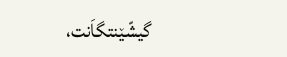گیشّێنتگاَنت،